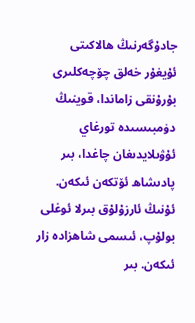جادۇگەرنىڭ ھالاكىتى
ئۇيغۇر خەلق چۆچەكلىرى
بۇرۇنقى زاماندا، قوينىڭ دۈمبىسىدە تورغاي ئۇۋىلايدىغان چاغدا، بىر پادىشاھ ئۆتكەن ئىكەن.
ئۇنىڭ ئارزۇلۇق بىرلا ئوغلى بولۇپ، ئىسمى شاھزادە زار ئىكەن. بىر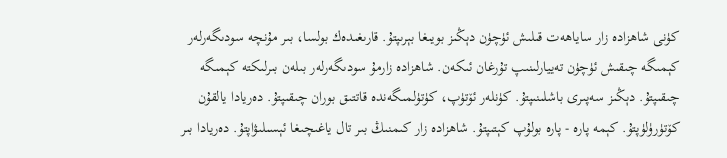كۈنى شاھزادە زار ساياھەت قىلىش ئۈچۈن دېڭىز بويىغا بېرىپتۇ. قارىغىدەك بولسا، بىر مۇنچە سودىگەرلەر كېمىگە چىقىش ئۈچۈن تەييارلىنىپ تۇرغان ئىكەن. شاھزادە زارمۇ سودىگەرلەر بىلەن بىرلىكتە كېمىگە چىقىپتۇ. دېڭىز سەپىرى باشلىنىپتۇ. كۈنلەر ئۆتۈپ، كۈتۈلمىگەندە قاتتىق بوران چىقىپتۇ. دەريادا يالقۇن كۆتۈرۈلۈپتۇ. كېمە پارە - پارە بولۇپ كېتىپتۇ. شاھزادە زار كىمنىڭ بىر تال ياغىچىغا ئېسىلىۋاپتۇ. دەريادا بىر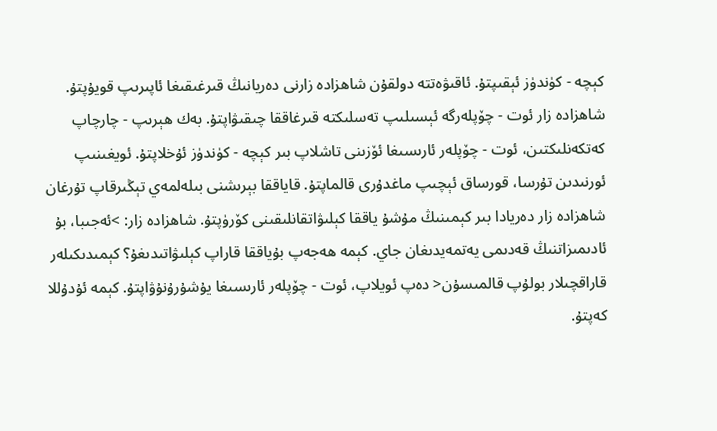كېچە - كۈندۈز ئېقىپتۇ. ئاقىۋەتتە دولقۇن شاھزادە زارنى دەريانىڭ قىرغىقىغا ئاپىرىپ قويۇپتۇ. شاھزادە زار ئوت - چۆپلەرگە ئېسىلىپ تەسلىكتە قىرغاققا چىقىۋاپتۇ. بەك ھېرىپ - چارچاپ كەتكەنلىكتىن، ئوت - چۆپلەر ئارىسىغا ئۆزىنى تاشلاپ بىر كېچە - كۈندۈز ئۇخلاپتۇ. ئويغىنىپ ئورنىدىن تۇرسا، قورساق ئېچىپ ماغدۇرى قالماپتۇ. قاياققا بېرىشنى بىلەلمەي تېڭىرقاپ تۇرغان شاھزادە زار دەريادا بىر كېمىنىڭ مۇشۇ ياققا كېلىۋاتقانلىقىنى كۆرۈپتۇ. شاھزادە زار: >ئەجىبا، بۇ ئادىمىزاتنىڭ قەدىمى يەتمەيدىغان جاي. كېمە ھەجەپ بۇياققا قاراپ كېلىۋاتىدىغۇ؟ كېمىدىكىلەر قاراقچىلار بولۇپ قالمىسۇن< دەپ ئويلاپ، ئوت - چۆپلەر ئارىسىغا يۇشۇرۇنۇۋاپتۇ. كېمە ئۇدۇللا كەپتۇ.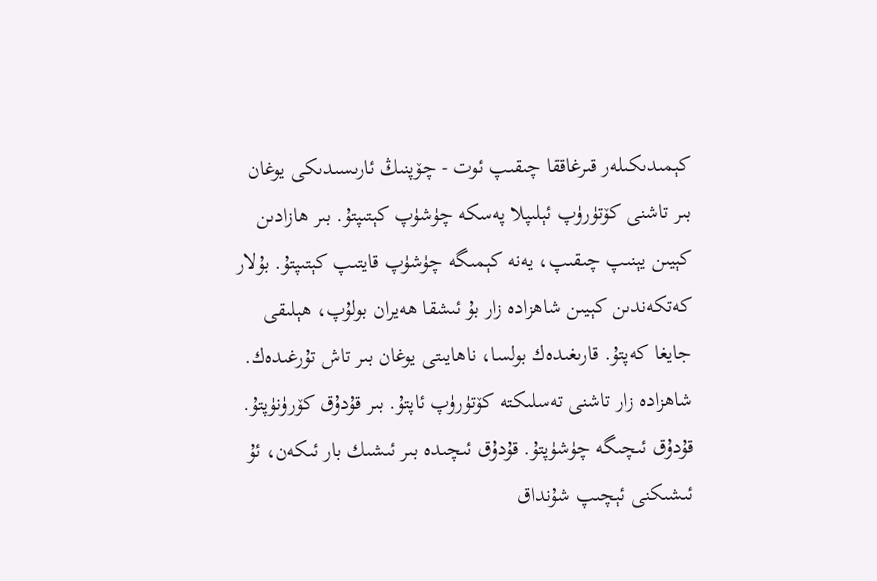كېمىدىكىلەر قىرغاققا چىقىپ ئوت - چۆپنىڭ ئارىسىدىكى يوغان بىر تاشنى كۆتۈرۈپ ئېلىپلا پەسكە چۈشۈپ كېتىپتۇ. بىر ھازادىن كېيىن يېنىپ چىقىپ، يەنە كېمىگە چۈشۈپ قايتىپ كېتىپتۇ. بۇلار كەتكەندىن كېيىن شاھزادە زار بۇ ئىشقا ھەيران بولۇپ، ھېلىقى جايغا كەپتۇ. قارىغىدەك بولسا، ناھايىتى يوغان بىر تاش تۇرغىدەك. شاھزادە زار تاشنى تەسلىكتە كۆتۈرۈپ ئاپتۇ. بىر قۇدۇق كۆرۈنۈپتۇ. قۇدۇق ئىچىگە چۈشۈپتۇ. قۇدۇق ئىچىدە بىر ئىشىك بار ئىكەن، ئۇ ئىشىكنى ئېچىپ شۇنداق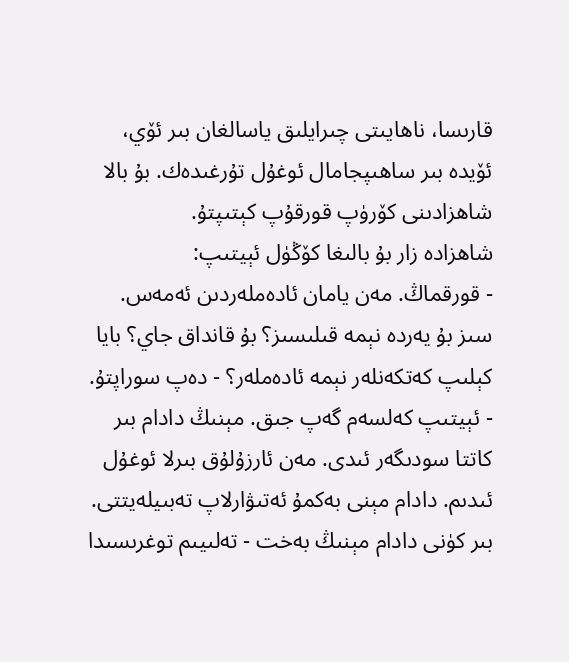قارىسا، ناھايىتى چىرايلىق ياسالغان بىر ئۆي، ئۆيدە بىر ساھىپجامال ئوغۇل تۇرغىدەك. بۇ بالا شاھزادىنى كۆرۈپ قورقۇپ كېتىپتۇ.
شاھزادە زار بۇ بالىغا كۆڭۈل ئېيتىپ:
- قورقماڭ. مەن يامان ئادەملەردىن ئەمەس. سىز بۇ يەردە نېمە قىلىسىز؟ بۇ قانداق جاي؟ بايا كېلىپ كەتكەنلەر نېمە ئادەملەر؟ - دەپ سوراپتۇ.
- ئېيتىپ كەلسەم گەپ جىق. مېنىڭ دادام بىر كاتتا سودىگەر ئىدى. مەن ئارزۇلۇق بىرلا ئوغۇل ئىدىم. دادام مېنى بەكمۇ ئەتىۋارلاپ تەبىيلەيتتى. بىر كۈنى دادام مېنىڭ بەخت - تەلىيىم توغرىسىدا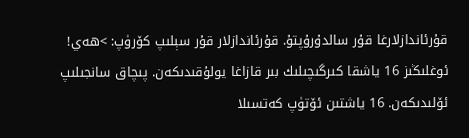قۇرئاندازلارغا قۇر سالدۇرۇپتۇ. قۇرئاندازلار قۇر سېلىپ كۆرۈپ: >ھەي! ئوغلىڭىز 16 ياشقا كىرگىچىلىك بىر قازاغا يولۇقىدىكەن. پىچاق سانجىلىپ ئۆلىدىكەن. 16 ياشتىن ئۆتۈپ كەتسىلا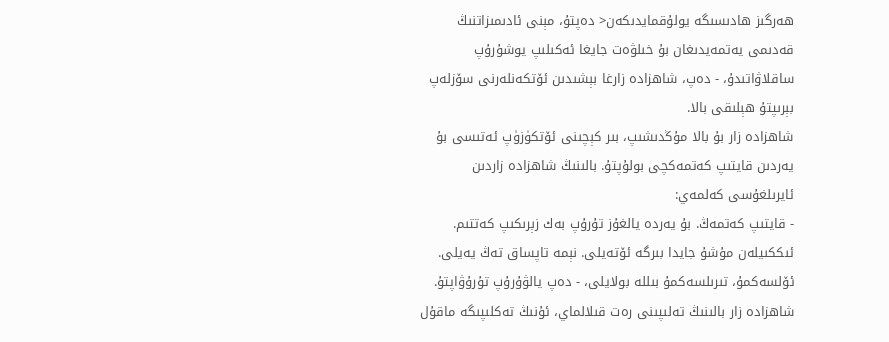ھەرگىز ھادىسىگە يولۇقمايدىكەن< دەپتۇ، مېنى ئادىمىزاتنىڭ قەدىمى يەتمەيدىغان بۇ خىلۋەت جايغا ئەكىلىپ يوشۇرۇپ ساقلاۋاتىدۇ، - دەپ، شاھزادە زارغا بېشىدىن ئۆتكەنلەرنى سۆزلەپ بېرىپتۇ ھېلىقى بالا.
شاھزادە زار بۇ بالا مۇڭدىشىپ، بىر كېچىنى ئۆتكۈزۈپ ئەتىسى بۇ يەردىن قايتىپ كەتمەكچى بولۇپتۇ. بالىنىڭ شاھزادە زاردىن ئايرىلغۇسى كەلمەي:
- قايتىپ كەتمەڭ. بۇ يەردە يالغۇز تۇرۇپ بەك زېرىكىپ كەتتىم. ئىككىيلەن مۇشۇ جايدا بىرگە ئۆتەيلى. نېمە تاپساق تەڭ يەيلى. ئۆلسەكمۇ، تىرىلسەكمۇ بىللە بولايلى، - دەپ يالۋۇرۇپ تۇرۇۋاپتۇ. شاھزادە زار بالىنىڭ تەلىپىنى رەت قىلالماي، ئۇنىڭ تەكلىپىگە ماقۇل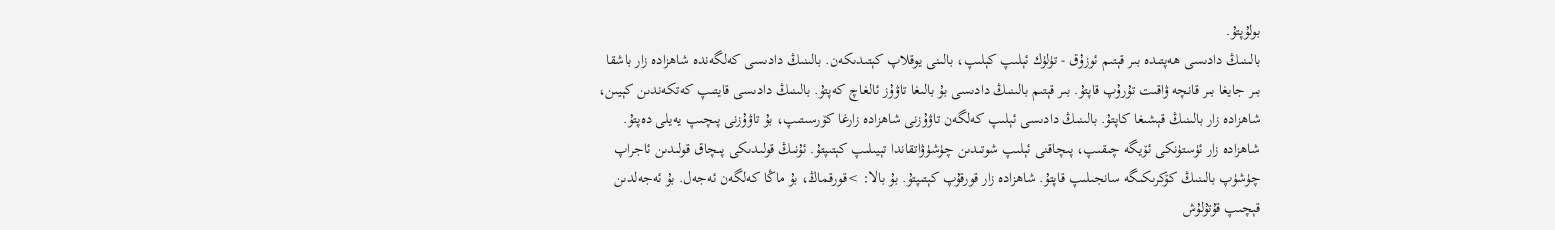بولۇپتۇ.
بالىنىڭ دادىسى ھەپتىدە بىر قېتىم ئوزۇق - تۈلۈك ئېلىپ كېلىپ، بالىنى يوقلاپ كېتىدىكەن. بالىنىڭ دادىسى كەلگەندە شاھزادە زار باشقا بىر جايغا بىر قانچە ۋاقىت تۇرۇپ قاپتۇ. بىر قېتىم بالىنىڭ دادىسى بۇ بالىغا تاۋۇز ئالغاچ كەپتۇ. بالىنىڭ دادىسى قايتىپ كەتكەندىن كېيىن، شاھزادە زار بالىنىڭ قېشىغا كاپتۇ. بالىنىڭ دادىسى ئېلىپ كەلگەن تاۋۇزنى شاھزادە زارغا كۆرسىتىپ، بۇ تاۋۇزنى پىچىپ يەيلى دەپتۇ. شاھزادە زار ئۈستۈنكى ئۆيگە چىقىپ، پىچاقنى ئېلىپ شوتىدىن چۈشۈۋاتقاندا تېيىلىپ كېتىپتۇ. ئۇنىڭ قولىدىكى پىچاق قولىدىن ئاجراپ چۈشۈپ بالىنىڭ كۆكرىكىگە سانجىلىپ قاپتۇ. شاھزادە زار قورقۇپ كېتىپتۇ. بۇ بالا: >قورقماڭ، بۇ ماڭا كەلگەن ئەجەل. بۇ ئەجەلدىن قېچىپ قۇتۇلۇش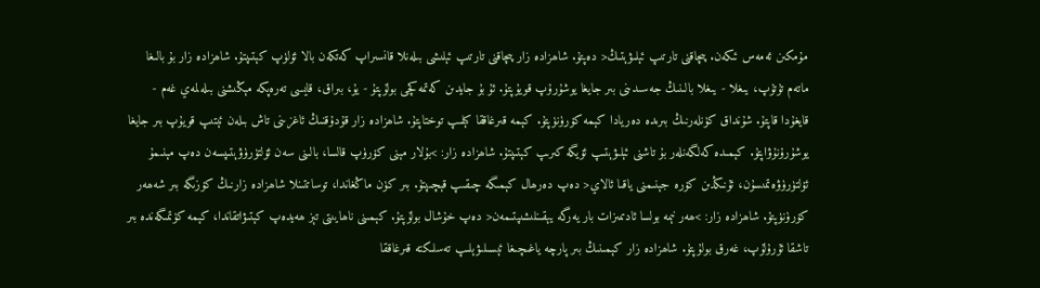مۇمكىن ئەمەس ئىكەن. پىچاقنى تارتىپ ئېلىۋېتىڭ< دەپتۇ. شاھزادە زار پىچاقنى تارتىپ ئېلىشى بىلەنلا قانسىراپ كەتكەن بالا ئۆلۈپ كېتىپتۇ. شاھزادە زار بۇ بالىغا ماتەم تۇتۇپ، يىغلا - يىغلا بالىنىڭ جەسىدىنى بىر جايغا يوشۇرۇپ قويۇپتۇ. ئۇ بۇ جايدىن كەتمەكچى بولۇپتۇ - يۇ، بىراق، قايسى تەرەپكە مېڭىشنى بىلەلمەي غەم - قايغۇدا قاپتۇ. شۇنداق كۈنلەرنىڭ بىرىدە دەريادا كېمە كۆرۈنۈپتۇ. كېمە قىرغاققا كېلىپ توختاپتۇ. شاھزادە زار قۇدۇقنىڭ ئاغزىنى تاش بىلەن ئېتىپ قويۇپ بىر جايغا يوشۇرۇنۇۋاپتۇ. كېمىدە كەلگەنلەر بۇ تاشنى ئېلىۋېتىپ ئۆيگە كىرىپ كېتىپتۇ. شاھزادە زار: >بۇلار مېنى كۆرۈپ قالسا، بالىنى سەن ئۆلتۈرۈۋېتىپسەن دەپ مېنىمۇ ئۆلتۈرۈۋەتمىسۇن، ئۇنىڭدىن كۆرە جېنىمنى ياقىا ئالاي< دەپ دەرھال كېمىگە چىقىپ قېچىپتۇ. بىر كۈن ماڭغاندا، توساتتىنلا شاھزادە زارنىڭ كۆزىگە بىر شەھەر كۆرۈنۈپتۇ. شاھزادە زار: >ھەر نېمە بولسا ئادىمىزات بار يەرگە يېقىنلىشىپتىمەن< دەپ خۇشال بولۇپتۇ. كېمىنى ناھايىتى تېز ھەيدەپ كېتىۋاتقاندا، كېمە كۈتمىگەندە بىر تاشقا ئۇرۇلۇپ، غەرق بولۇپتۇ. شاھزادە زار كېمىنىڭ بىر پارچە ياغىچىغا ئېسىلىۋېلىپ تەسلىكتە قىرغاققا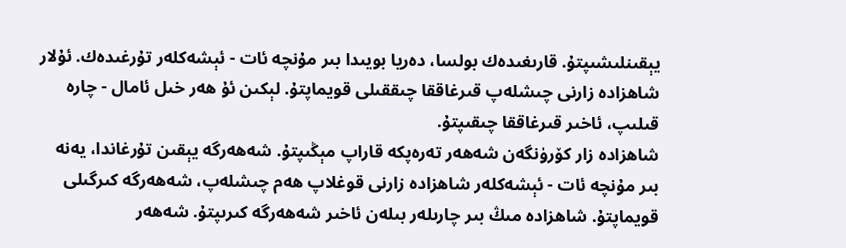يېقىنلىشىپتۇ. قارىغىدەك بولسا، دەريا بويىدا بىر مۇنچە ئات - ئېشەكلەر تۇرغىدەك. ئۇلار شاھزادە زارنى چىشلەپ قىرغاققا چىققىلى قويماپتۇ. لېكىن ئۇ ھەر خىل ئامال - چارە قىلىپ، ئاخىر قىرغاققا چىقىپتۇ.
شاھزادە زار كۆرۈنگەن شەھەر تەرەپكە قاراپ مېڭىپتۇ. شەھەرگە يېقىن تۇرغاندا، يەنە بىر مۇنچە ئات - ئېشەكلەر شاھزادە زارنى قوغلاپ ھەم چىشلەپ، شەھەرگە كىرگىلى قويماپتۇ. شاھزادە مىڭ بىر چارىلەر بىلەن ئاخىر شەھەرگە كىرىپتۇ. شەھەر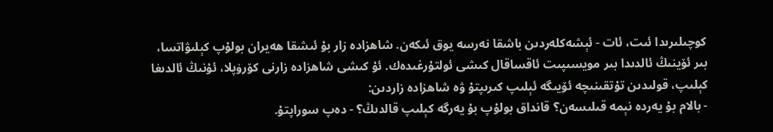كوچىلىرىدا ئىت، ئات - ئېشەكلەردىن باشقا نەرسە يوق ئىكەن. شاھزادە زار بۇ ئىشقا ھەيران بولۇپ كېلىۋاتسا، بىر ئۆينىڭ ئالدىدا بىر مويسىپىت ئاقساقال كىشى ئولتۇرغىدەك. ئۇ كىشى شاھزادە زارنى كۆرۈپلا، ئۇنىڭ ئالدىغا كېلىپ، قولىدىن تۇتقىنىچە ئۆيىگە ئېلىپ كىرىپتۇ ۋە شاھزادە زاردىن:
- بالام بۇ يەردە نېمە قىلىسەن؟ قانداق بولۇپ بۇ يەرگە كېلىپ قالدىڭ؟ - دەپ سوراپتۇ.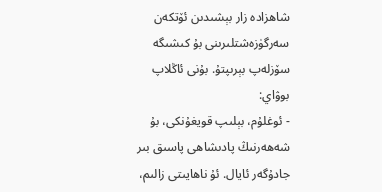شاھزادە زار بېشىدىن ئۆتكەن سەرگۈزەشتلىرىنى بۇ كىشىگە سۆزلەپ بېرىپتۇ. بۇنى ئاڭلاپ بوۋاي:
- ئوغلۇم، بېلىپ قويغۇنكى، بۇ شەھەرنىڭ پادىشاھى پاسىق بىر جادۇگەر ئايال. ئۇ ناھايىتى زالىم،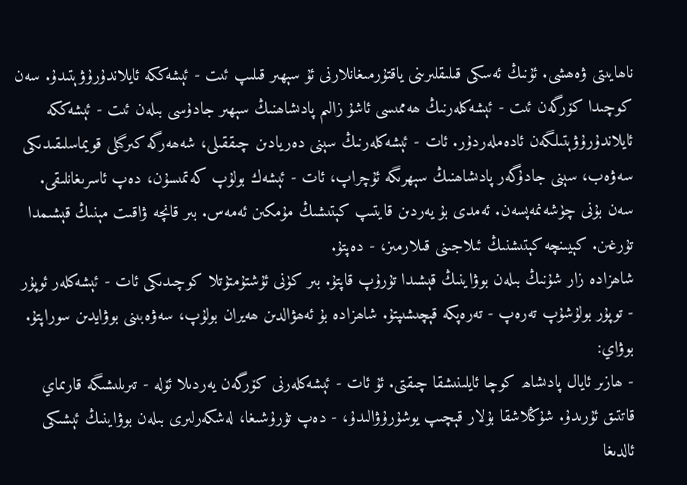ناھايىتى ۋەھشى. ئۇنىڭ ئەسكى قىلىقلىرىنى ياقتۇرمىغانلارنى ئۇ سېھىر قىلىپ ئىت - ئېشەككە ئايلاندۇرۇۋېتىدۇ. سەن كوچىدا كۆرگەن ئىت - ئېشەكلەرنىڭ ھەممىسى ئاشۇ زالىم پادىشاھنىڭ سېھىر جادۇسى بىلەن ئىت - ئېشەككە ئايلاندۇرۇۋېتىلگەن ئادەملەردۇر. ئات - ئېشەكلەرنىڭ سېنى دەريادىن چىققىلى، شەھەرگە كىرگىلى قويماسلىقىدىكى سەۋەب، سېنى جادۇگەر پادىشاھنىڭ سېھرىگە ئۇچراپ، ئات - ئېشەك بولۇپ كەتمىسۇن، دەپ ئاسرىغانلىقى. سەن بۇنى چۈشەنمەپسەن. ئەمدى بۇ يەردىن قايتىپ كېتىشىڭ مۇمكىن ئەمەس. بىر قانچە ۋاقىت مېنىڭ قېشىمدا تۇرغىن. كېيىنچە كېتىشنىڭ ئىلاجىنى قىلارمىز، - دەپتۇ.
شاھزادە زار شۇنىڭ بىلەن بوۋاينىڭ قېشىدا تۇرۇپ قاپتۇ. بىر كۈنى ئۇشتۇمتۇتلا كوچىدىكى ئات - ئېشەكلەر ئوپۇر - توپۇر بولۇشۇپ تەرەپ - تەرەپكە قېچىشىپتۇ. شاھزادە بۇ ئەھۋالدىن ھەيران بولۇپ، سەۋەبىنى بوۋايدىن سوراپتۇ. بوۋاي:
- ھازىر ئايال پادىشاھ كوچا ئايلىنىشقا چىقتى. ئۇ ئات - ئېشەكلەرنى كۆرگەن يەردىلا ئۆلە - تىرىلىشىگە قارىماي قاتتىق ئۇرىدۇ. شۇڭلاشقا بۇلار قېچىپ يوشۇرۇۋالىدۇ، - دەپ تۇرۇشىغا، لەشكەرلىرى بىلەن بوۋاينىڭ ئېشىكى ئالدىغا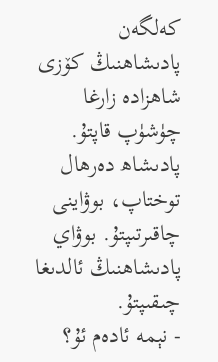كەلگەن پادىشاھنىڭ كۆزى شاھزادە زارغا چۈشۈپ قاپتۇ. پادىشاھ دەرھال توختاپ، بوۋاينى چاقىرتىپتۇ. بوۋاي پادىشاھنىڭ ئالدىغا چىقىپتۇ.
- نېمە ئادەم ئۇ؟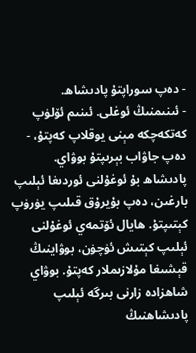- دەپ سوراپتۇ پادىشاھ.
- ئىنىمنىڭ ئوغلى. ئىنىم ئۆلۈپ كەتكەچكە مېنى يوقلاپ كەپتۇ، - دەپ جاۋاب بېرىپتۇ بوۋاي.
پادىشاھ بۇ ئوغۇلنى ئوردىغا ئېلىپ بارغىن، دەپ بۇيرۇق قىلىپ يۈرۈپ كېتىپتۇ. ھايال ئۆتمەي ئوغۇلنى ئېلىپ كېتىش ئۈچۈن، بوۋاينىڭ قېشىغا مۇلازىملار كەپتۇ. بوۋاي شاھزادە زارنى بىرگە ئېلىپ پادىشاھنىڭ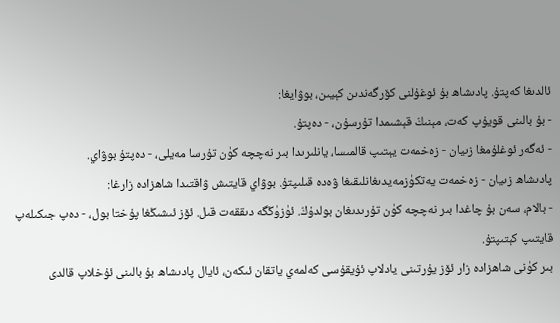ئالدىغا كەپتۇ. پادىشاھ بۇ ئوغۇلنى كۆرگەندىن كېيىن، بوۋايغا:
- بۇ بالىنى قويۇپ كەت، مېنىڭ قېشىمدا تۇرسۇن، - دەپتۇ.
- ئەگەر ئوغلۇمغا زىيان - زەخمەت يېتىپ قالمىسا، يانلىرىدا بىر نەچچە كۈن تۇرسا مەيلى، - دەپتۇ بوۋاي.
پادىشاھ زىيان - زەخمەت يەتكۈزمەيدىغانلىقىغا ۋەدە قىلىپتۇ. بوۋاي قايتىش ۋاقتىدا شاھزادە زارغا:
- بالام، سەن بۇ چاغدا بىر نەچچە كۈن تۇرىدىغان بولدۇڭ. ئۈزۈڭگە دىققەت قىل. ئۆز ئىشىڭغا پۇختا بول، - دەپ جىكىلەپ قايتىپ كېتىپتۇ.
بىر كۈنى شاھزادە زار ئۆز يۇرتىنى يادلاپ ئۇيقۇسى كەلمەي ياتقان ئىكەن، ئايال پادىشاھ بۇ بالىنى ئۇخلاپ قالدى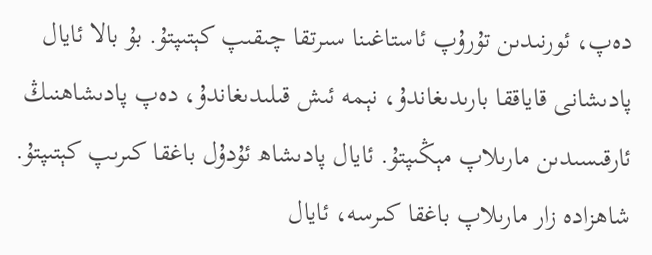دەپ، ئورنىدىن تۇرۇپ ئاستاغىنا سىرتقا چىقىپ كېتىپتۇ. بۇ بالا ئايال پادىشانى قاياققا بارىدىغاندۇ، نېمە ئىش قىلىدىغاندۇ، دەپ پادىشاھنىڭ ئارقىسىدىن مارىلاپ مېڭىپتۇ. ئايال پادىشاھ ئۇدۇل باغقا كىرىپ كېتىپتۇ. شاھزادە زار مارىلاپ باغقا كىرسە، ئايال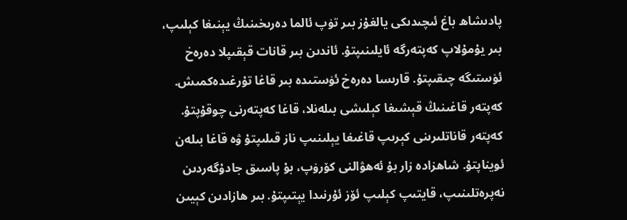پادىشاھ باغ ئىچىدىكى يالغۇز بىر تۈپ ئالما دەرىخىنىڭ يېنىغا كېلىپ، بىر يۇمۇلاپ كەپتەرگە ئايلىنىپتۇ. ئاندىن بىر قانات قېقىپلا دەرەخ ئۈستىگە چىقىپتۇ. قارىسا دەرەخ ئۈستىدە بىر قاغا تۇرغىدەكمىش. كەپتەر قاغىنىڭ قېشىغا كېلىشى بىلەنلا، قاغا كەپتەرنى چوقۇپتۇ. كەپتەر قاناتلىرىنى كېرىپ قاغىغا يېلىنىپ ناز قىلىپتۇ ۋە قاغا بىلەن ئويناپتۇ. شاھزادە زار بۇ ئەھۋالنى كۆرۈپ، بۇ پاسىق جادۇگەردىن نەپرەتلىنىپ، قايتىپ كېلىپ ئۆز ئۇرنىدا يېتىپتۇ. بىر ھازادىن كېيىن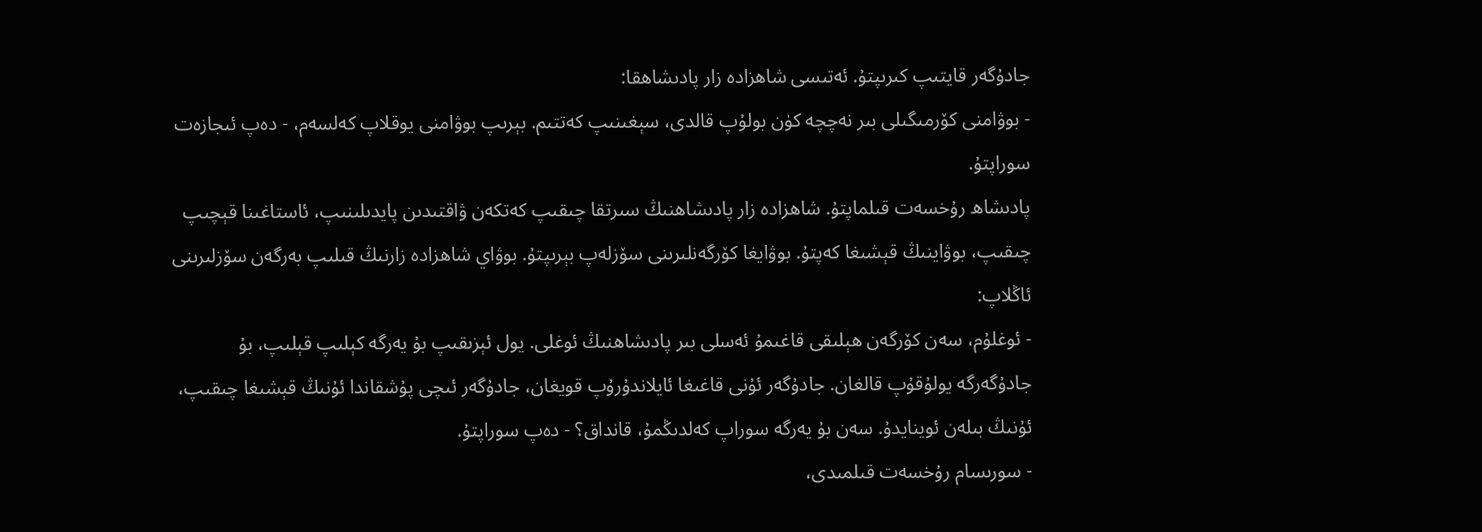جادۇگەر قايتىپ كىرىپتۇ. ئەتىسى شاھزادە زار پادىشاھقا:
- بوۋامنى كۆرمىگىلى بىر نەچچە كۈن بولۇپ قالدى، سېغىنىپ كەتتىم. بېرىپ بوۋامنى يوقلاپ كەلسەم، - دەپ ئىجازەت سوراپتۇ.
پادىشاھ رۇخسەت قىلماپتۇ. شاھزادە زار پادىشاھنىڭ سىرتقا چىقىپ كەتكەن ۋاقتىدىن پايدىلىنىپ، ئاستاغىنا قېچىپ چىقىپ، بوۋاينىڭ قېشىغا كەپتۇ. بوۋايغا كۆرگەنلىرىنى سۆزلەپ بېرىپتۇ. بوۋاي شاھزادە زارنىڭ قىلىپ بەرگەن سۆزلىرىنى ئاڭلاپ:
- ئوغلۇم، سەن كۆرگەن ھېلىقى قاغىمۇ ئەسلى بىر پادىشاھنىڭ ئوغلى. يول ئېزىقىپ بۇ يەرگە كېلىپ قېلىپ، بۇ جادۇگەرگە يولۇقۇپ قالغان. جادۇگەر ئۇنى قاغىغا ئايلاندۇرۇپ قويغان، جادۇگەر ئىچى پۇشقاندا ئۇنىڭ قېشىغا چىقىپ، ئۇنىڭ بىلەن ئوينايدۇ. سەن بۇ يەرگە سوراپ كەلدىڭمۇ، قانداق؟ - دەپ سوراپتۇ.
- سورىسام رۇخسەت قىلمىدى،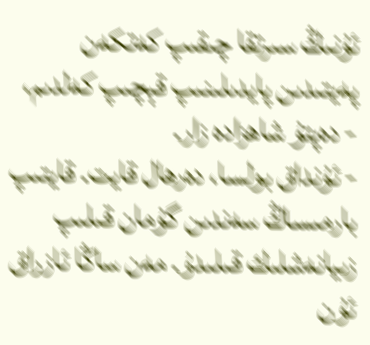ئۇنىڭ سىرتقا چىقىپ كەتكەن پەيتىدىن پايدىلىنىپ قېچىپ كەلدىم، - دەپتۇ شاھزادە زار.
- ئۇنداق بولسا، دەرھال قايت. قايتىپ بارمىساڭ سەندىن گۇمان قىلىپ زىيانەشلىك قىلىدۇ. مەن ساڭا ئازراق ئۇن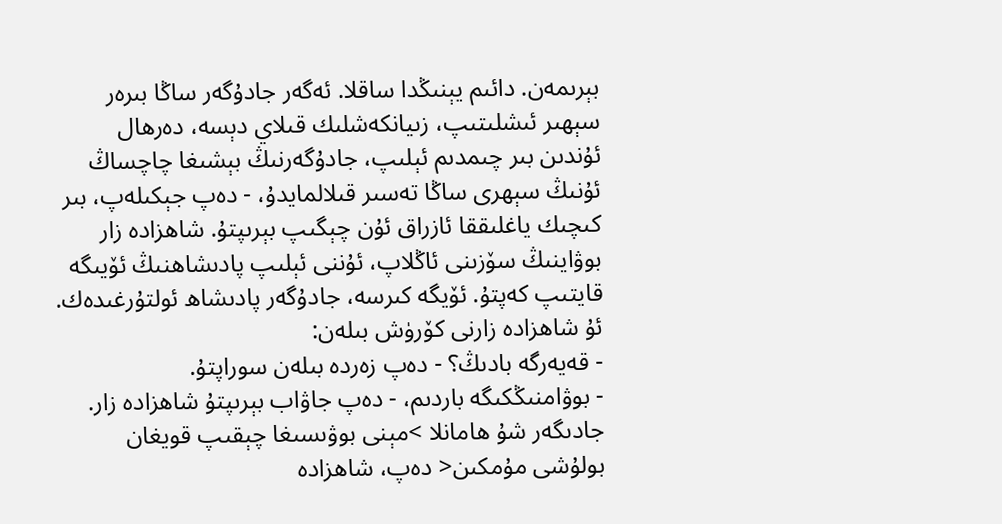بېرىمەن. دائىم يېنىڭدا ساقلا. ئەگەر جادۇگەر ساڭا بىرەر سېھىر ئىشلىتىپ، زىيانكەشلىك قىلاي دېسە، دەرھال ئۇندىن بىر چىمدىم ئېلىپ، جادۇگەرنىڭ بېشىغا چاچساڭ ئۇنىڭ سېھرى ساڭا تەسىر قىلالمايدۇ، - دەپ جېكىلەپ، بىر كىچىك ياغلىققا ئازراق ئۇن چېگىپ بېرىپتۇ. شاھزادە زار بوۋاينىڭ سۆزىنى ئاڭلاپ، ئۇننى ئېلىپ پادىشاھنىڭ ئۆيىگە قايتىپ كەپتۇ. ئۆيگە كىرسە، جادۇگەر پادىشاھ ئولتۇرغىدەك. ئۇ شاھزادە زارنى كۆرۈش بىلەن:
- قەيەرگە بادىڭ؟ - دەپ زەردە بىلەن سوراپتۇ.
- بوۋامنىڭكىگە باردىم، - دەپ جاۋاب بېرىپتۇ شاھزادە زار.
جادىگەر شۇ ھامانلا >مېنى بوۋىسىغا چېقىپ قويغان بولۇشى مۇمكىن< دەپ، شاھزادە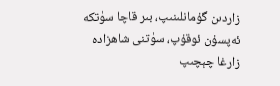زاردىن گۇمانلىنىپ، بىر قاچا سۈتكە ئەپسۇن ئوقۇپ، سۈتنى شاھزادە زارغا چېچىپ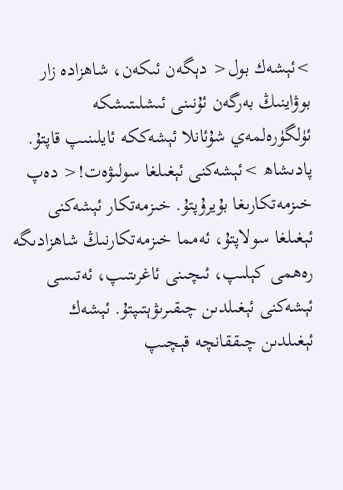>ئېشەك بول< دېگەن ئىكەن، شاھزادە زار بوۋاينىڭ بەرگەن ئۇنىنى ئىشلىتىشكە ئۈلگۈرەلمەي شۇئانلا ئېشەككە ئايلىنىپ قاپتۇ. پادىشاھ >ئېشەكنى ئېغىلغا سولىۋەت!< دەپ خىزمەتكارىغا بۇيرۇپتۇ. خىزمەتكار ئېشەكنى ئېغىلغا سولاپتۇ، ئەمما خىزمەتكارنىڭ شاھزادىگە رەھمى كېلىپ، ئىچىنى ئاغرىتىپ، ئەتىسى ئېشەكنى ئېغىلدىن چىقىرىۋېتىپتۇ. ئېشەك ئېغىلدىن چىققانچە قېچىپ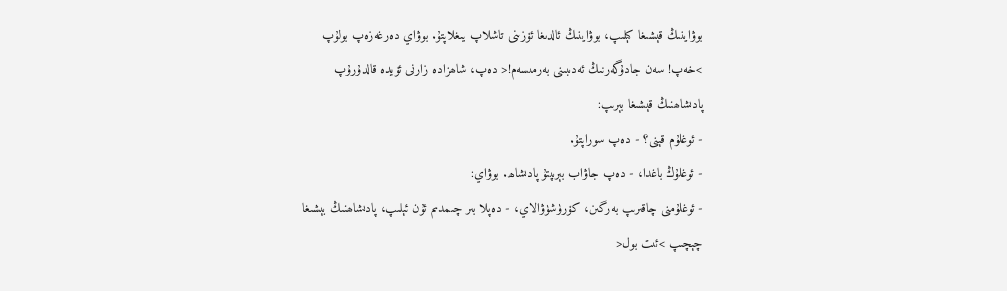بوۋاينىڭ قېشىغا كېلىپ، بوۋاينىڭ ئالدىغا ئۆزىنى تاشلاپ يىغلاپتۇ. بوۋاي دەرغەزەپ بولۇپ >خەپ! سەن جادۇگەرنىڭ ئەدىبىنى بەرمىسەم!< دەپ، شاھزادە زارنى ئۆيدە قالدۇرۇپ پادىشاھنىڭ قېشىغا بېرىپ:
- ئوغلۇم قېنى؟ - دەپ سوراپتۇ.
- ئوغلۇڭ باغدا، - دەپ جاۋاب بېرىپتۇ پادىشاھ. بوۋاي:
- ئوغلۇمنى چاقىرىپ بەرگىن، كۆرۈشۈۋالاي، - دەپلا بىر چىمدىم ئۇن ئېلىپ، پادىشاھنىڭ بېشىغا چېچىپ >ئىت بول<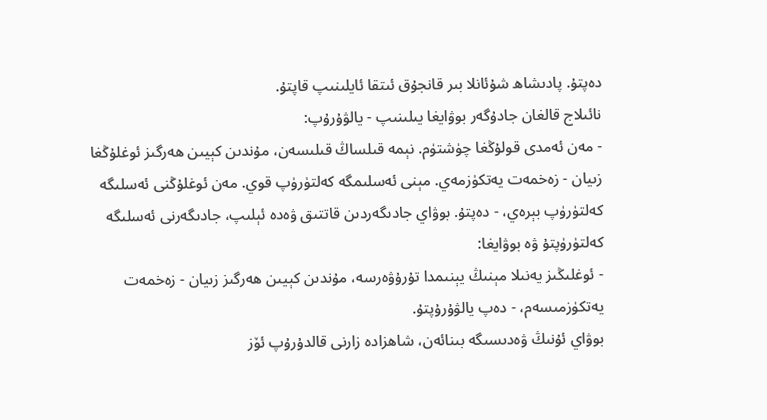دەپتۇ. پادىشاھ شۇئانلا بىر قانجۇق ئىتقا ئايلىنىپ قاپتۇ.
نائىلاج قالغان جادۇگەر بوۋايغا يىلىنىپ - يالۋۇرۇپ:
- مەن ئەمدى قولۇڭغا چۈشتۈم. نېمە قىلساڭ قىلىسەن، مۇندىن كېيىن ھەرگىز ئوغلۇڭغا زىيان - زەخمەت يەتكۈزمەي. مېنى ئەسلىمگە كەلتۈرۈپ قوي. مەن ئوغلۇڭنى ئەسلىگە كەلتۈرۈپ بېرەي، - دەپتۇ. بوۋاي جادىگەردىن قاتتىق ۋەدە ئېلىپ، جادىگەرنى ئەسلىگە كەلتۈرۈپتۇ ۋە بوۋايغا:
- ئوغلىڭىز يەنىلا مېنىڭ يېنىمدا تۇرۇۋەرسە، مۇندىن كېيىن ھەرگىز زىيان - زەخمەت يەتكۈزمىسەم، - دەپ يالۋۇرۇپتۇ.
بوۋاي ئۇنىڭ ۋەدىسىگە بىنائەن، شاھزادە زارنى قالدۇرۇپ ئۆز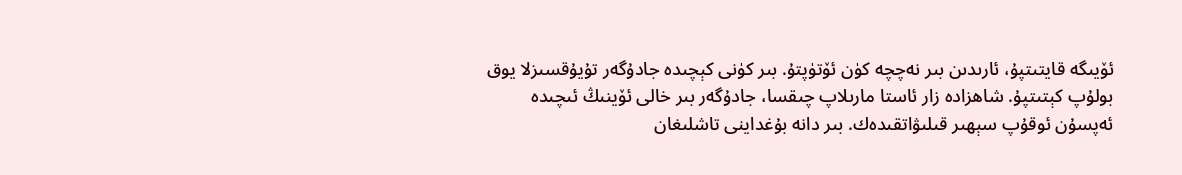ئۆيىگە قايتىتپۇ، ئارىدىن بىر نەچچە كۈن ئۆتۈپتۇ. بىر كۈنى كېچىدە جادۇگەر تۇيۇقسىزلا يوق بولۇپ كېتىتپۇ. شاھزادە زار ئاستا مارىلاپ چىقسا، جادۇگەر بىر خالى ئۆينىڭ ئىچىدە ئەپسۇن ئوقۇپ سېھىر قىلىۋاتقىدەك. بىر دانە بۇغداينى تاشلىغان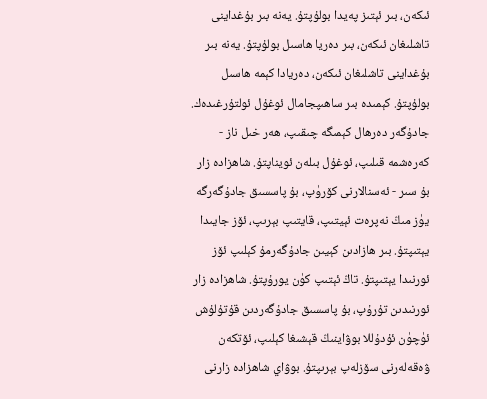ئىكەن، بىر ئېتىز پەيدا بولۇپتۇ. يەنە بىر بۇغداينى تاشلىغان ئىكەن، بىر دەريا ھاسىل بولۇپتۇ. يەنە بىر بۇغداينى تاشلىغان ئىكەن، دەريادا كېمە ھاسىل بولۇپتۇ. كېمىدە بىر ساھىپجامال ئوغۇل ئولتۇرغىدەك. جادۇگەر دەرھال كېمىگە چىقىپ، ھەر خىل ناز - كەرەشمە قىلىپ، ئوغۇل بىلەن ئويناپتۇ. شاھزادە زار بۇ سىر - ئەسنالارنى كۆرۈپ، بۇ پاسسىق جادۇگەرگە يۈز مىڭ نەپرەت ئېيتىپ، قايتىپ بېرىپ، ئۆز جايىدا يېتىپتۇ. بىر ھازادىن كېيىن جادۇگەرمۇ كېلىپ ئۆز ئورنىدا يېتىپتۇ. تاڭ ئېتىپ كۈن يورۇپتۇ. شاھزادە زار ئورنىدىن تۇرۇپ، بۇ پاسسىق جادۇگەردىن قۇتۇلۇش ئۈچۈن ئۇدۇللا بوۋاينىڭ قېشىغا كېلىپ، ئۆتكەن ۋەقەلەرنى سۆزلەپ بېرىپتۇ. بوۋاي شاھزادە زارنى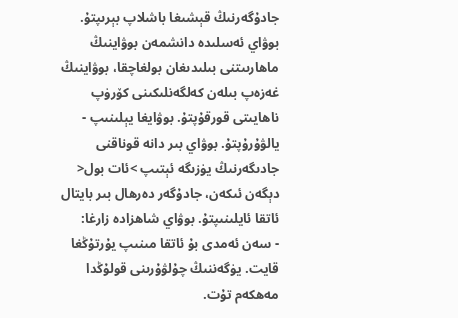جادۇگەرنىڭ قېشىغا باشلاپ بېرىپتۇ. بوۋاي ئەسلىدە دانشمەن بوۋاينىڭ ماھارىىتنى بىلىدىغان بولغاچقا، بوۋاينىڭ غەزەپ بىلەن كەلگەنلىكىنى كۆرۈپ ناھايىتى قورقۇپتۇ. بوۋايغا يېلىنىپ - يالۋۇرۇپتۇ. بوۋاي بىر دانە قوناقنى جادىگەرنىڭ يۈزىگە ئېتىپ >ئات بول< دېگەن ئىكەن، جادۇگەر دەرھال بىر بايتال ئاتقا ئايلىنىپتۇ. بوۋاي شاھزادە زارغا:
- سەن ئەمدى بۇ ئاتقا مىنىپ يۇرتۇڭغا قايت. يۈگەننىڭ چۇلۋۇرىنى قولۇڭدا مەھكەم تۇت.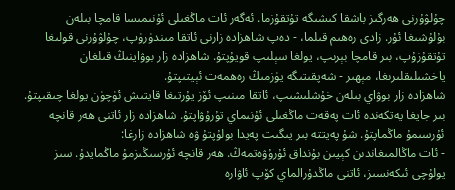چۇلۋۇرنى ھەرگىز باشقا كىشىگە تۇتقۇزما. ئەگەر ئات ماڭغىلى ئۇنىمىسا قامچا بىلەن بۇلۇشىغا ئۇر. زادى رەھىم قىلما، - دەپ شاھزادە زارنى ئاتقا مىندۈرۈپ، چۇلۋۇرنى قولىغا تۇتقۇزۇپ، بىر قامچا بېرىپ، يولغا سېلىپ قويۇپتۇ. شاھزادە زار بوۋاينىڭ قىلغان ياخشىلىقلىرىغا، مېھىر - شەپقىتىگە يۈزمىڭ رەھمەت ئېيتىپتۇ.
شاھزادە زار بوۋاي بىلەن خۇشلىشىپ، ئاتقا مىنىپ ئۆز يۇرتىغا قايتىش ئۈچۈن يولغا چىقىپتۇ. بىر جايغا يەتكەندە ئات پەقەت ماڭغىلى ئۇنىماي تۇرۇۋاپتۇ. شاھزادە زار ئاتنى ھەر قانچە ئۇرسىمۇ ماڭماپتۇ. شۇ پەيتتە بىر يىگىت پەيدا بولۇپتۇ ۋە شاھزادە زارغا:
- ئات ماڭالمىغاندىن كېيىن بۇنداق ئۇرۇۋەتمەڭ. ھەر قانچە ئۇرسىڭىزمۇ ماڭمايدۇ. سىز يولۇچى ئىكەنسىز، ئاتنى ماڭدۇرالماي كۆپ ئاۋارە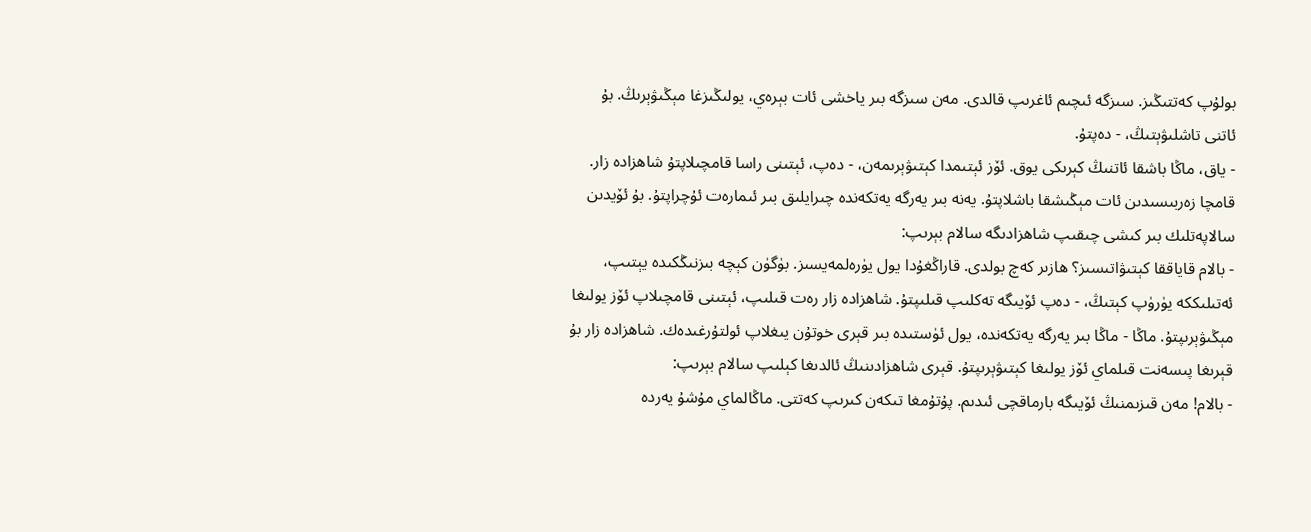بولۇپ كەتتىڭىز. سىزگە ئىچىم ئاغرىپ قالدى. مەن سىزگە بىر ياخشى ئات بېرەي، يولىڭىزغا مېڭىۋېرىڭ. بۇ ئاتنى تاشلىۋېتىڭ، - دەپتۇ.
- ياق، ماڭا باشقا ئاتنىڭ كېرىكى يوق. ئۆز ئېتىمدا كېتىۋېرىمەن، - دەپ، ئېتىنى راسا قامچىلاپتۇ شاھزادە زار. قامچا زەربىسىدىن ئات مېڭىشقا باشلاپتۇ. يەنە بىر يەرگە يەتكەندە چىرايلىق بىر ئىمارەت ئۇچراپتۇ. بۇ ئۆيدىن سالاپەتلىك بىر كىشى چىقىپ شاھزادىگە سالام بېرىپ:
- بالام قاياققا كېتىۋاتىسىز؟ ھازىر كەچ بولدى. قاراڭغۇدا يول يۈرەلمەيسىز. بۈگۈن كېچە بىزنىڭكىدە يېتىپ، ئەتىلىككە يۈرۈپ كېتىڭ، - دەپ ئۆيىگە تەكلىپ قىلىپتۇ. شاھزادە زار رەت قىلىپ، ئېتىنى قامچىلاپ ئۆز يولىغا مېڭىۋېرىپتۇ. ماڭا - ماڭا بىر يەرگە يەتكەندە، يول ئۈستىدە بىر قېرى خوتۇن يىغلاپ ئولتۇرغىدەك. شاھزادە زار بۇ قېرىغا پىسەنت قىلماي ئۆز يولىغا كېتىۋېرىپتۇ. قېرى شاھزادىنىڭ ئالدىغا كېلىپ سالام بېرىپ:
- بالام! مەن قىزىمنىڭ ئۆيىگە بارماقچى ئىدىم. پۇتۇمغا تىكەن كىرىپ كەتتى. ماڭالماي مۇشۇ يەردە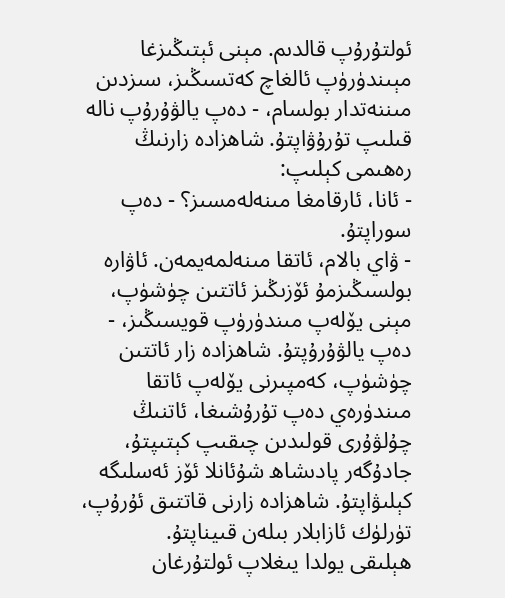ئولتۇرۇپ قالدىم. مېنى ئېتىڭىزغا مېىندۈرۈپ ئالغاچ كەتسىڭىز، سىزدىن مىننەتدار بولسام، - دەپ يالۋۇرۇپ نالە قىلىپ تۇرۇۋاپتۇ. شاھزادە زارنىڭ رەھىمى كېلىپ:
- ئانا، ئارقامغا مىنەلەمسىز؟ - دەپ سوراپتۇ.
- ۋاي بالام، ئاتقا مىنەلمەيمەن. ئاۋارە بولسىڭىزمۇ ئۆزىڭىز ئاتتىن چۈشۈپ، مېنى يۆلەپ مىندۈرۈپ قويسىڭىز، - دەپ يالۋۇرۇپتۇ. شاھزادە زار ئاتتىن چۈشۈپ، كەمپىرنى يۆلەپ ئاتقا مىندۈرەي دەپ تۇرۇشىغا، ئاتنىڭ چۇلۋۇرى قولىدىن چىقىپ كېتىپتۇ، جادۇگەر پادىشاھ شۇئانلا ئۆز ئەسلىگە كېلىۋاپتۇ. شاھزادە زارنى قاتتىق ئۇرۇپ، تۈرلۈك ئازابلار بىلەن قىيناپتۇ.
ھېلىقى يولدا يىغلاپ ئولتۇرغان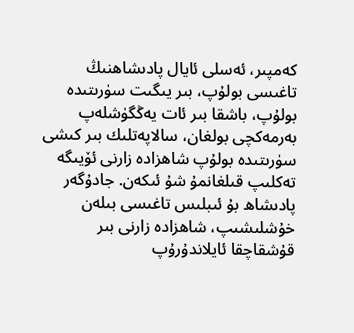كەمپىر، ئەسلى ئايال پادىشاھنىڭ تاغىسى بولۇپ، بىر يىگىت سۈرىتىدە بولۇپ، باشقا بىر ئات يەڭگۈشلەپ بەرمەكچى بولغان، سالاپەتلىك بىر كىشى سۈرىتىدە بولۇپ شاھزادە زارنى ئۆيىگە تەكلىپ قىلغانمۇ شۇ ئىكەن. جادۇگەر پادىشاھ بۇ ئىبلىس تاغىسى بىلەن خۇشلىشىپ، شاھزادە زارنى بىر قۇشقاچقا ئايلاندۇرۇپ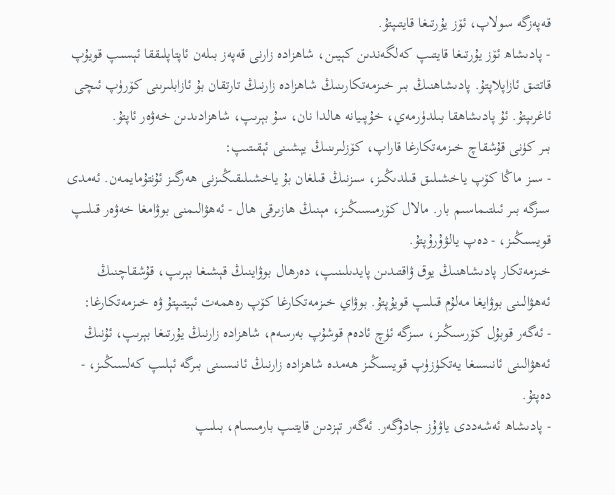قەپەزگە سولاپ، ئۆز يۇرتىغا قايتىپتۇ.
- پادىشاھ ئۆز يۇرتىغا قايتىپ كەلگەندىن كېيىن، شاھزادە زارنى قەپەز بىلەن ئاپتاپلىققا ئېسىپ قويۇپ قاتتىق ئازاپلاپتۇ. پادىشاھنىڭ بىر خىزمەتكارىنىڭ شاھزادە زارنىڭ تارتقان بۇ ئازابلىرىنى كۆرۈپ ئىچى ئاغرىپتۇ. ئۇ پادىشاھقا بىلدۈرمەي، خۇپىيانە ھالدا نان، سۇ بېرىپ، شاھزادىدىن خەۋەر ئاپتۇ.
بىر كۈنى قۇشقاچ خىزمەتكارغا قاراپ، كۆزلىرىنىڭ يېشىنى ئېقىتىپ:
- سىز ماڭا كۆپ ياخشىلىق قىلدىڭىز، سىزنىڭ قىلغان بۇ ياخشىلىقىڭىزنى ھەرگىز ئۇنتۇمايمەن. ئەمدى سىزگە بىر ئىلتىماسىم بار. مالال كۆرمىسىڭىز، مېنىڭ ھازىرقى ھال - ئەھۋالىمنى بوۋامغا خەۋەر قىلىپ قويسىڭىز، - دەپ يالۋۇرۇپتۇ.
خىزمەتكار پادىشاھنىڭ يوق ۋاقتىدىن پايدىلىنىپ، دەرھال بوۋاينىڭ قېشىغا بېرىپ، قۇشقاچنىڭ ئەھۋالىنى بوۋايغا مەلۇم قىلىپ قويۇپتۇ. بوۋاي خىزمەتكارغا كۆپ رەھمەت ئېيتىپتۇ ۋە خىزمەتكارغا:
- ئەگەر قوبۇل كۆرسىڭىز، سىزگە ئۈچ ئادەم قوشۇپ بەرسەم، شاھزادە زارنىڭ يۇرتىغا بېرىپ، ئۇنىڭ ئەھۋالىنى ئانىسىغا يەتكۈزۈپ قويسىڭىز ھەمدە شاھزادە زارنىڭ ئانىسىنى بىرگە ئېلىپ كەلسىڭىز، - دەپتۇ.
- پادىشاھ ئەشەددى ياۋۇز جادۇگەر. ئەگەر تېزدىن قايتىپ بارمىسام، بىلىپ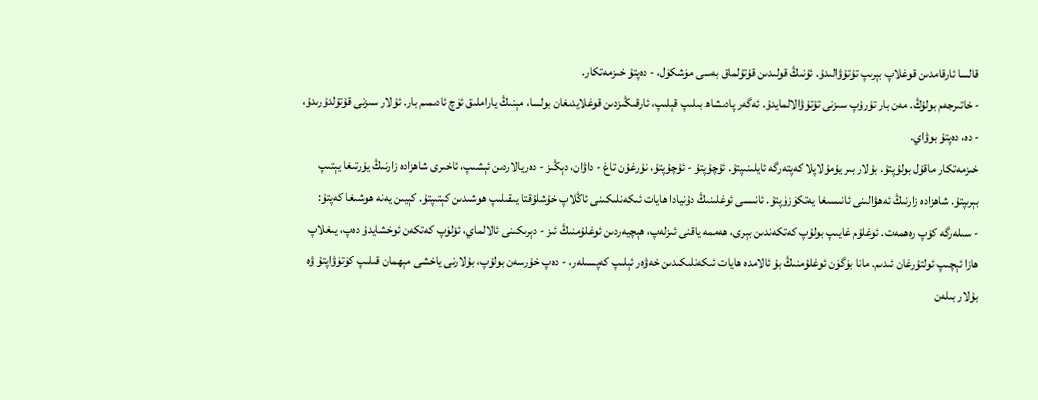قالسا ئارقامدىن قوغلاپ بېرىپ تۇتۇۋالىدۇ. ئۇنىڭ قولىدىن قۇتۇلماق بەسى مۈشكۈل، - دەپتۇ خىزمەتكار.
- خاتىرجەم بولۇڭ. مەن بار تۇرۇپ سىزنى تۇتۇۋالالمايدۇ. ئەگەر پادىشاھ بىلىپ قېلىپ، ئارقىڭىزدىن قوغلايدىغان بولسا، مېنىڭ ياراملىق ئۈچ ئادىمىم بار. ئۇلار سىزنى قۇتۇلدۇرىدۇ، - دە، دەپتۇ بوۋاي.
خىزمەتكار ماقۇل بولۇپتۇ. بۇلار بىر يۇمۇلاپلا كەپتەرگە ئايلىنىپتۇ. ئۇچۇپتۇ - ئۇچۇپتۇ، نۇرغۇن تاغ - داۋان، دېڭىز - دەريالاردىن ئېشىپ، ئاخىرى شاھزادە زارنىڭ يۇرتىغا يېتىپ بېرىپتۇ. شاھزادە زارنىڭ ئەھۋالىنى ئانىسىغا يەتكۈزۈپتۇ. ئانىسى ئوغلىنىڭ دۇنيادا ھايات ئىكەنلىكىنى ئاڭلاپ خۇشلۇقتا يىقىلىپ ھوشىدىن كېتىپتۇ. كېيىن يەنە ھوشىغا كەپتۇ:
- سىلەرگە كۆپ رەھمەت. ئوغلۇم غايىپ بولۇپ كەتكەندىن بېرى، ھەممە ياقنى ئىزلەپ، ھېچيەردىن ئوغلۇمنىڭ ئىز - دېرىكىنى ئالالماي، ئۆلۈپ كەتكەن ئوخشايدۇ دەپ، يىغلاپ ھازا ئېچىپ ئولتۇرغان ئىدىم. مانا بۈگۈن ئوغلۇمنىڭ بۇ ئالامدە ھايات ئىكەنلىكىدىن خەۋەر ئېلىپ كەپسىلەر، - دەپ خۇرسەن بولۇپ، بۇلارنى ياخشى مېھمان قىلىپ كۈتۈۋاپتۇ ۋە بۇلار بىلەن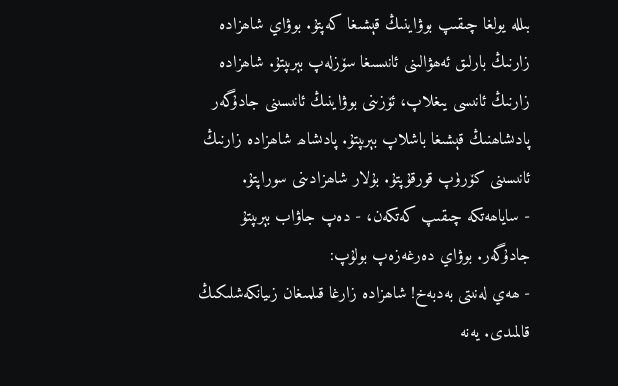بىللە يولغا چىقىپ بوۋاينىڭ قېشىغا كەپتۇ. بوۋاي شاھزادە زارنىڭ بارلىق ئەھۋالىنى ئانىسىغا سۆزلەپ بېرىپتۇ. شاھزادە زارنىڭ ئانىسى يىغلاپ، ئۆزىنى بوۋاينىڭ ئانىسىنى جادۇگەر پادىشاھنىڭ قېشىغا باشلاپ بېرىپتۇ. پادىشاھ شاھزادە زارنىڭ ئانىسىنى كۆرۈپ قورقۇپتۇ. بۇلار شاھزادىنى سوراپتۇ.
- ساياھەتكە چىقىپ كەتكەن، - دەپ جاۋاب بېرىپتۇ جادۇگەر. بوۋاي دەرغەزەپ بولۇپ:
- ھەي لەنىتى بەدبەخ! شاھزادە زارغا قىلمىغان زىيانكەشلىكىڭ قالمىدى. يەنە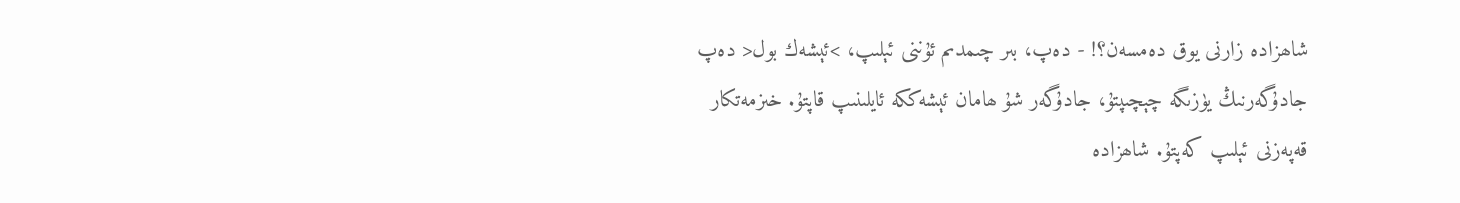شاھزادە زارنى يوق دەمسەن؟! - دەپ، بىر چىمدىم ئۇننى ئېلىپ، >ئېشەك بول< دەپ جادۇگەرنىڭ يۈزىگە چېچىپتۇ، جادۇگەر شۇ ھامان ئېشەككە ئايلىنىپ قاپتۇ. خىزمەتكار قەپەزنى ئېلىپ كەپتۇ. شاھزادە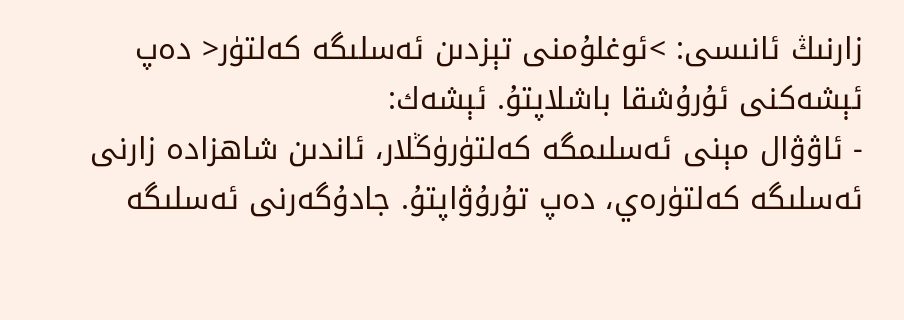زارنىڭ ئانىسى: >ئوغلۇمنى تېزدىن ئەسلىگە كەلتۈر< دەپ ئېشەكنى ئۇرۇشقا باشلاپتۇ. ئېشەك:
- ئاۋۋال مېنى ئەسلىمگە كەلتۈرۈڭلار، ئاندىن شاھزادە زارنى ئەسلىگە كەلتۈرەي، دەپ تۇرۇۋاپتۇ. جادۇگەرنى ئەسلىگە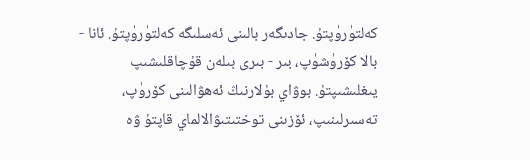كەلتۈرۈپتۇ. جادىگەر بالىنى ئەسلىگە كەلتۈرۈپتۇ. ئانا - بالا كۆرۈشۈپ، بىر - بىرى بىلەن قۇچاقلىشىپ يىغلىشىپتۇ. بوۋاي بۇلارنىڭ ئەھۋالىنى كۆرۈپ، تەسىرلىنىپ، ئۆزىنى توختىتىۋالالماي قاپتۇ ۋە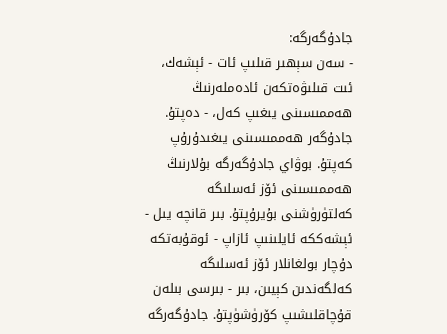جادۇگەرگە:
- سەن سېھىر قىلىپ ئات - ئېشەك، ئىت قىلىۋەتكەن ئادەملەرنىڭ ھەممىسىنى يىغىپ كەل، - دەپتۇ. جادۇگەر ھەممىسىنى يىغىدۇرۇپ كەپتۇ. بوۋاي جادۇگەرگە بۇلارنىڭ ھەممىسىنى ئۆز ئەسلىگە كەلتۈرۈشنى بۇيرۇپتۇ. بىر قانچە يىل - ئېشەككە ئايلىنىپ ئازاپ - ئوقۇبەتكە دۇچار بولغانلار ئۆز ئەسلىگە كەلگەندىن كېيىن، بىر - بىرسى بىلەن قۇچاقلىشىپ كۆرۈشۈپتۇ. جادۇگەرگە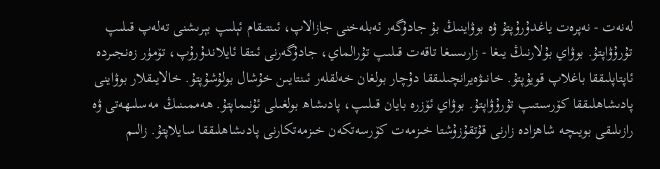لەنەت - نەپرەت ياغدۇرۇپتۇ ۋە بوۋاينىڭ بۇ جادۇگەر ئەبلەخنى جازالاپ، ئىنتىقام ئېلىپ بېرىشنى تەلەپ قىلىپ تۇرۇۋاپتۇ. بوۋاي بۇلارنىڭ يىغا - زارىسىغا تاقەت قىلىپ تۇرالماي، جادۇگەرنى ئىتقا ئايلاندۇرۇپ، تۆمۈر زەنجىردە ئاپتاپلىققا باغلاپ قويۇپتۇ. خانىۋەيرانچىلىققا دۇچار بولغان خەلقلەر ئىنتايىن خۇشال بولۇشۇپتۇ. خالايىقلار بوۋاينى پادىشاھلىققا كۆرسىتىپ تۇرۇۋاپتۇ. بوۋاي ئۆزرە بايان قىلىپ، پادىشاھ بولغىلى ئۇنىماپتۇ. ھەممىنىڭ مەسلىھەتى ۋە رازىلىقى بويىچە شاھزادە زارنى قۇتقۇزۇشتا خىزمەت كۆرسەتكەن خىزمەتكارنى پادىشاھلىققا سايلاپتۇ. زالىم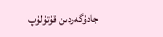جادۇگەردىن قۇتۇلۇپ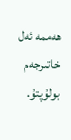ھەممە ئەل خاتىرجەم بولۇپتۇ.